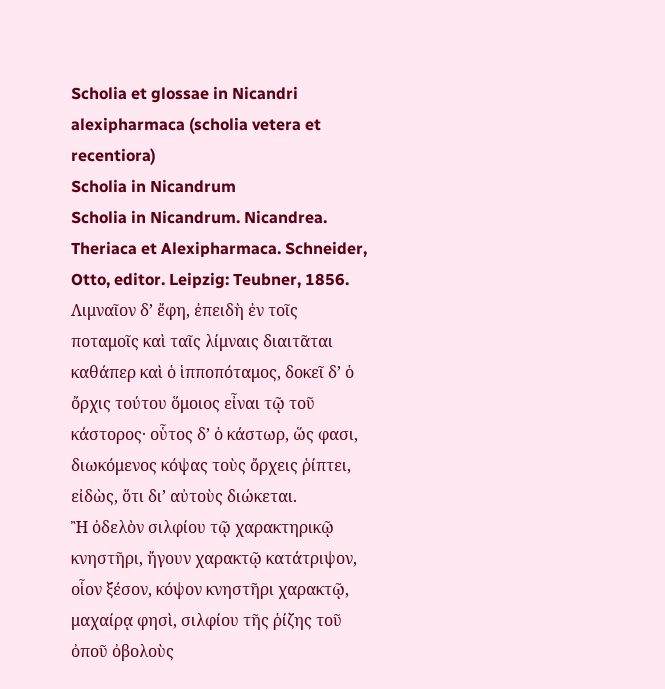Scholia et glossae in Nicandri alexipharmaca (scholia vetera et recentiora)
Scholia in Nicandrum
Scholia in Nicandrum. Nicandrea. Theriaca et Alexipharmaca. Schneider, Otto, editor. Leipzig: Teubner, 1856.
Λιμναῖον δ’ ἔφη, ἐπειδὴ ἐν τοῖς ποταμοῖς καὶ ταῖς λίμναις διαιτᾶται καθάπερ καὶ ὁ ἱπποπόταμος, δοκεῖ δ’ ὁ ὄρχις τούτου ὅμοιος εἶναι τῷ τοῦ κάστορος· οὗτος δ’ ὁ κάστωρ, ὥς φασι, διωκόμενος κόψας τοὺς ὄρχεις ῥίπτει, εἰδὼς, ὅτι δι’ αὐτοὺς διώκεται.
Ἢ ὀδελὸν σιλφίου τῷ χαρακτηρικῷ κνηστῆρι, ἤγουν χαρακτῷ κατάτριψον, οἷον ξέσον, κόψον κνηστῆρι χαρακτῷ, μαχαίρᾳ φησὶ, σιλφίου τῆς ῥίζης τοῦ ὀποῦ ὀβολοὺς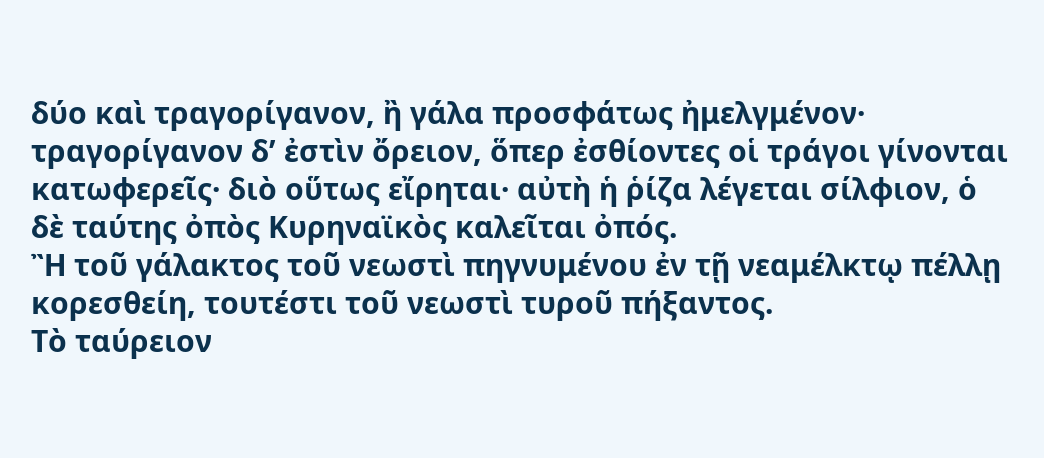δύο καὶ τραγορίγανον, ἢ γάλα προσφάτως ἠμελγμένον· τραγορίγανον δ’ ἐστὶν ὄρειον, ὅπερ ἐσθίοντες οἱ τράγοι γίνονται κατωφερεῖς· διὸ οὕτως εἴρηται· αὐτὴ ἡ ῥίζα λέγεται σίλφιον, ὁ δὲ ταύτης ὀπὸς Κυρηναϊκὸς καλεῖται ὀπός.
Ἢ τοῦ γάλακτος τοῦ νεωστὶ πηγνυμένου ἐν τῇ νεαμέλκτῳ πέλλῃ κορεσθείη, τουτέστι τοῦ νεωστὶ τυροῦ πήξαντος.
Τὸ ταύρειον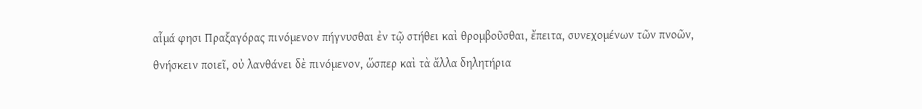αἷμά φησι Πραξαγόρας πινόμενον πήγνυσθαι ἐν τῷ στήθει καὶ θρομβοῦσθαι, ἔπειτα, συνεχομένων τῶν πνοῶν, θνήσκειν ποιεῖ, οὐ λανθάνει δὲ πινόμενον, ὥσπερ καὶ τὰ ἄλλα δηλητήρια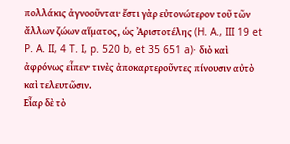πολλάκις ἀγνοοῦνται· ἔστι γὰρ εὐτονώτερον τοῦ τῶν ἄλλων ζώων αἵματος, ὡς Ἀριστοτέλης (H. A., III 19 et P. A. II, 4 T. I, p. 520 b, et 35 651 a)· διὸ καὶ ἀφρόνως εἶπεν· τινὲς ἀποκαρτεροῦντες πίνουσιν αὐτὸ καὶ τελευτῶσιν.
Εἶαρ δὲ τὸ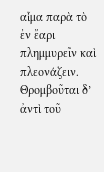αἷμα παρὰ τὸ ἐν ἔαρι πλημμυρεῖν καὶ πλεονάζειν.
Θρομβοῦται δ’ ἀντὶ τοῦ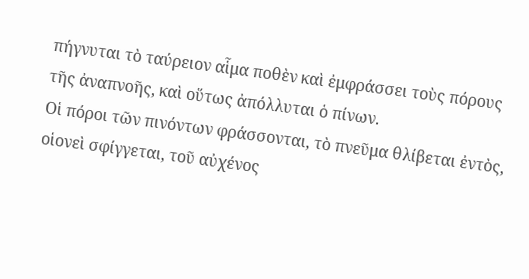πήγνυται τὸ ταύρειον αἷμα ποθὲν καὶ ἐμφράσσει τοὺς πόρους τῆς ἀναπνοῆς, καὶ οὕτως ἀπόλλυται ὁ πίνων.
Οἱ πόροι τῶν πινόντων φράσσονται, τὸ πνεῦμα θλίβεται ἐντὸς, οἱονεὶ σφίγγεται, τοῦ αὐχένος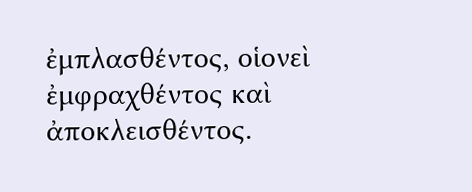ἐμπλασθέντος, οἱονεὶ ἐμφραχθέντος καὶ ἀποκλεισθέντος.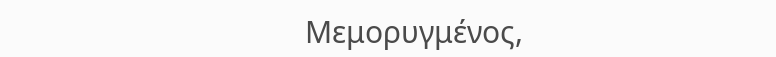Μεμορυγμένος,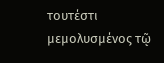τουτέστι μεμολυσμένος τῷ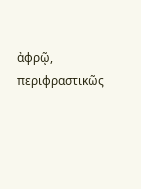ἀφρῷ, περιφραστικῶς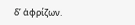δ’ ἀφρίζων.